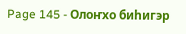Page 145 - Олоҥхо биһигэр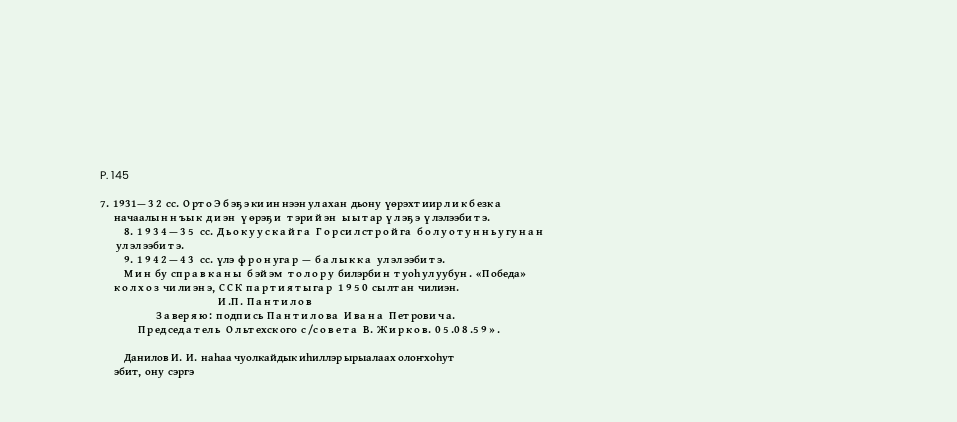P. 145

7.  1931— 3 2  сс.  О рт о Э б эҕ э ки ин нээн ул ахан  дьону  үөрэхт иир л и к б езк а
       начаалы н н ъы к  д и эн   ү өрэҕ и   т эри й эн   ы ы т ар  ү л эҕ э  ү лэлээби т э.
            8.  1 9 3 4 — 3 5   сс.  Д ь о к у у с к а й г а   Г о р си л ст р о й га   б о л у о т у н н ь у гу н а н
        ул эл ээби т э.
            9.  1 9 4 2 — 4 3   сс.  үлэ  ф р о н уга р  —  б а л ы к к а   ул эл ээби т э.
            М и н  бу  сп р а в к а н ы   б эй эм   т о л о р у  билэрби н  т уоһ ул уубун .  «П обеда»
       к о л х о з  чи ли эн э,  С С К  п а р т и я т ы га р   1 9 5 0  сы лт ан  чилиэн.
                                                           И .П .  П а н т и л о в
                            З а вер я ю :  п одп и сь  П а н т и л о ва   И ва н а   П ет рови ч а.
                   П р ед сед а т ел ь   О л ьт ехск ого  с /с о в е т а   В.  Ж и р к о в.  0 5 .0 8 .5 9 » .

            Данилов И.  И.  наһаа чуолкайдык иһиллэр ырыалаах олоҥхоһут
       эбит,  ону  сэргэ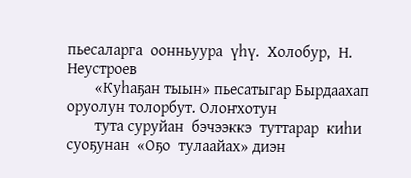пьесаларга  оонньуура  үһү.  Холобур,  Н.  Неустроев
       «Куһаҕан тыын» пьесатыгар Бырдаахап оруолун толорбут. Олоҥхотун
       тута суруйан  бэчээккэ  туттарар  киһи  суоҕунан  «Оҕо  тулаайах» диэн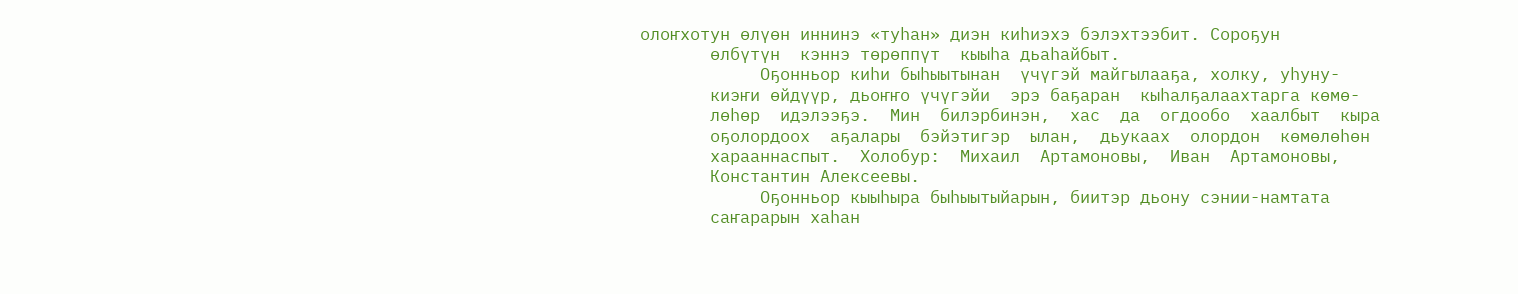олоҥхотун өлүөн иннинэ «туһан» диэн киһиэхэ бэлэхтээбит. Сороҕун
       өлбүтүн  кэннэ төрөппүт  кыыһа дьаһайбыт.
            Оҕонньор киһи быһыытынан  үчүгэй майгылааҕа, холку, уһуну-
       киэҥи өйдүүр, дьоҥҥо үчүгэйи  эрэ баҕаран  кыһалҕалаахтарга көмө-
       лөһөр  идэлээҕэ.  Мин  билэрбинэн,  хас  да  огдообо  хаалбыт  кыра
       оҕолордоох  аҕалары  бэйэтигэр  ылан,  дьукаах  олордон  көмөлөһөн
       харааннаспыт.  Холобур:  Михаил  Артамоновы,  Иван  Артамоновы,
       Константин Алексеевы.
            Оҕонньор кыыһыра быһыытыйарын, биитэр дьону сэнии-намтата
       саҥарарын хаһан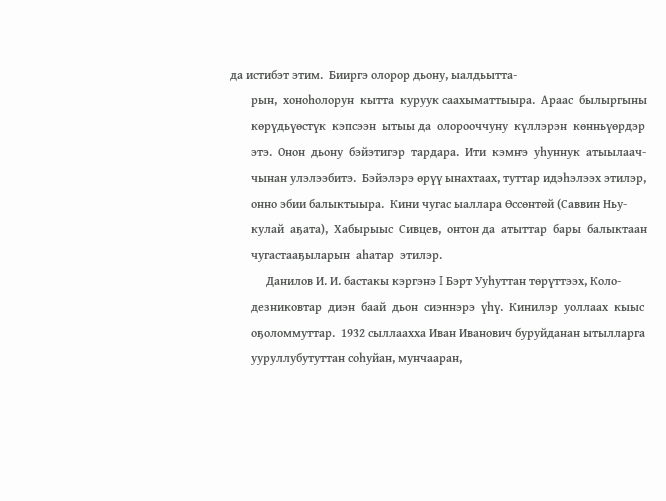да истибэт этим.  Бииргэ олорор дьону, ыалдьытта-
       рын,  хоноһолорун  кытта  куруук саахыматтыыра.  Араас  былыргыны
       көрүдьүөстүк  кэпсээн  ытыы да  олорооччуну  күллэрэн  көнньүөрдэр
       этэ.  Онон  дьону  бэйэтигэр  тардара.  Ити  кэмҥэ  уһуннук  атыылаач-
       чынан улэлээбитэ.  Бэйэлэрэ өрүү ынахтаах, туттар идэһэлээх этилэр,
       онно эбии балыктыыра.  Кини чугас ыаллара Өссөнтөй (Саввин Ньу-
       кулай  аҕата),  Хабырыыс  Сивцев,  онтон да  атыттар  бары  балыктаан
       чугастааҕыларын  аһатар  этилэр.
            Данилов И. И. бастакы кэргэнэ I Бэрт Ууһуттан төрүттээх, Коло-
       дезниковтар  диэн  баай  дьон  сиэннэрэ  үһү.  Кинилэр  уоллаах  кыыс
       оҕоломмуттар.  1932 сыллаахха Иван Иванович буруйданан ытылларга
       ууруллубутуттан соһуйан, мунчааран,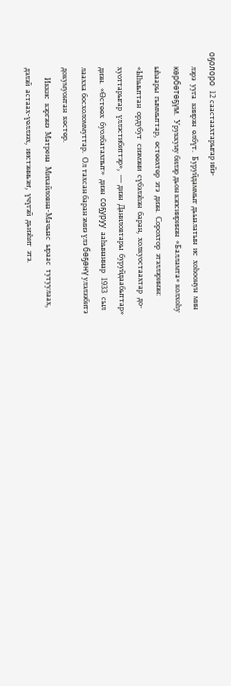оҕолоро  12 саастаахтарыгар ийэ-
       лэрэ  ууга  киирэн  өлбүт.  Буруйдаммыт дьыалатын  ис  хоһоонун  мин
       көрбөтөҕүм.  Уруккуну билэр дьон кэпсииринэн  «Балламта» колхоһу
       ыһаары  гыммыттар,  өстөөхтөр  этэ  диэн.  Сорохтор  этэллэринэн:
       «Ыһыыттан  ордубут  сиэмэни  сүбэлэһэн  баран,  холкуостаахтар  до-
       хуоттарыгар  үллэстибиттэр»,  — диэн  Даниловтары  буруйдаабыттар»
       диэн.  «Өстөөх  буолбатахпыт»  диэн  соҕуруу  ааһынаннар  1933  сыл
       лаахха босхоломмуттар.  Ол тахсан баран эмиэ үлэ бөҕөнү улэлээбитэ
       докумуонтан  көстөр.
            Иккис  кэргэнэ  Матрена  Михайловна-Мачыас  ыраас  тутуулаах,
       дэлэй  астаах-үөллээх,  иистэнньэҥ,  үчүгэй  дьиэһит  этэ.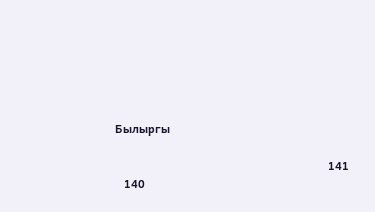Былыргы

                                                                       141
   140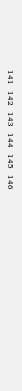141   142   143   144   145   146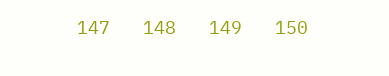147   148   149   150